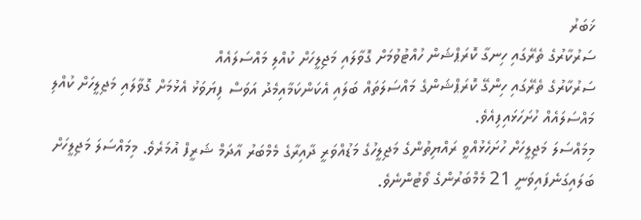ޚަބަރު
ސަރުކާރުގެ ތެރޭގައި ހިނގާ ކޮރަޕްޝަން ހުއްޓުވުމަށް ގޮވާލައި މަޖިލީހަށް ކުއްލި މައްސަލައެއް
ސަރުކާރުގެ ތެރޭގައި ހިންގޭ ކޮރަޕްޝަންގެ މައްސަލަތައް ބަލައި އެކަންކަމާއިމެދު އަވަސް ފިޔަވަޅު އެޅުމަށް ގޮވާލައި މަޖިލީހަށް ކުއްލި މައްސަލައެއް ހުށަހަޅައިފިއެވެ.
މިމައްސަލަ މަޖިލީހަށް ހުށަހެޅުއްވީ ރައްޔިތުންގެ މަޖިލީހުގެ މަޑުއްވަރީ ދާއިރާގެ މެމްބަރު އާދަމް ޝަރީފް އުމަރެވެ. މިމައްސަލަ މަޖިލީހަށް ބަލައިގަނެފައިވަނީ 21 މެމްބަރުންގެ ވޯޓުންނެވެ.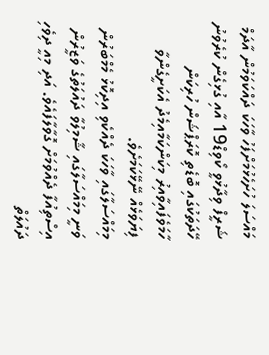މައްސަލަ ހުށަހެޅުމަށްފަހު ވާހަކަ ދައްކަވަމުން އާދަމް ޝަރީފް ވިދާޅުވީ ކޯވިޑް19 އާއި ގުޅިގެން ކުރެވުނު ހޭދަތަކުގައި ބޮޑެތި ކޮރަޕްޝަން ހުރިކަން ހާމަވެފައިވާއިރު މިކަންކަމާއިމެދު އެކަށީގެންވާ ފިޔަވަޅެއް ނޭޅޭކަމަށެވެ.
މިމައްސަލާގައި ވާހަކަ ދެއްކެވި އިދިކޮޅު މެމްބަރުން ވަނީ މިމައްސަލާގައި ޝާމިލުވާ ދައުލަތުގެ ވަޒީރުން އިސްތިއުފާ ދެއްވުމަށް ގޮވާލާފައެވެ. އަދި މިއީ ދިވެހި ދައުލަތް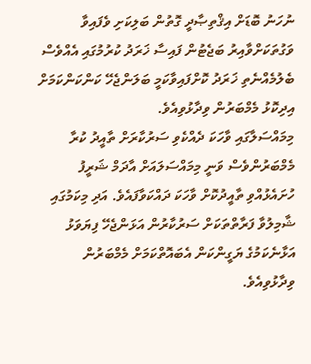ނުހަނު ބޮޑަށް އިޤްތިޞާދީ ގޮތުން ބަލިކަށި ވެފައިވާ ވަގުތަކަށްވާއިރު ބަޖެޓުން ފައިސާ ޚަރަދު ކުރުމުގައި އެއްވެސް ބެލުމެއްނެތި ޚަރަދު ކޮށްފައިވާކަމީ ބަލަންޖެހޭ ކަންކަންކަމަށް އިދިކޮޅު މެމްބަރުން ވިދާޅުވިއެވެ.
މިމައްސަލާގައި ވާހަކަ ދެއްކެވި ސަރުކާރަށް ތާއީދު ކުރާ މެމްބަރުންވެސް ވަނީ މިމައްސަލައަށް އާދަމް ޝަރީފު ހުށައެޅުއްވި ތާއީދުކޮށް ވާހަކަ ދައްކަވާފައެވެ. އަދި މިކަމުގައި ޝާމިލުވާ ފަރާތްތަކަށް ސަރުކާރުން އަޅަންޖެހޭ ފިޔަވަޅު އަޅާނެކަމުގެ ޔަގީންކަން އެބައޮތްކަމަށް މެމްބަރުން ވިދާޅުވިއެވެ.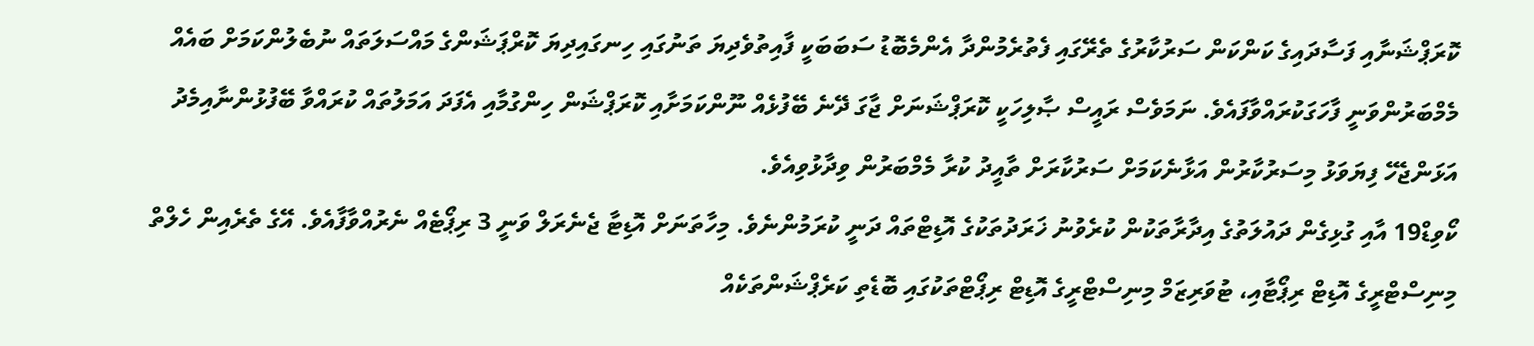ކޮރަޕްޝަނާއި ފަސާދައިގެ ކަންކަން ސަރުކާރުގެ ތެރޭގައި ފެތުރެމުންދާ އެންމެބޮޑު ސަބަބަކީ ފާއިތުވެދިޔަ ތަނުގައި ހިނގައިދިޔަ ކޮރްޕަޝަންގެ މައްސަލަތައް ނުބެލުންކަމަށް ބައެއް މެމްބަރުންވަނީ ފާހަގަކުރައްވާފައެވެ. ނަމަވެސް ރައީސް ޞާލިހަކީ ކޮރަޕްޝަނަށް ޖާގަ ދޭނެ ބޭފުޅެއް ނޫންކަމަށާއި ކޮރަޕްޝަން ހިންގުމާއި އެފަދަ އަމަލުތައް ކުރައްވާ ބޭފުޅުންނާއިމެދު އަޅަންޖެހޭ ފިޔަވަޅު މިސަރުކާރުން އަޅާނެކަމަށް ސަރުކާރަށް ތާއީދު ކުރާ މެމްބަރުން ވިދާޅުވިއެވެ.
ކޯވިޑް19 އާއި ގުޅިގެން ދައުލަތުގެ އިދާރާތަކުން ކުރެވުނު ޚަރަދުތަކުގެ އޮޑިޓްތައް ދަނީ ކުރަމުންނެވެ. މިހާތަނަށް އޮޑިޓާ ޖެނެރަލް ވަނީ 3 ރިޕޯޓެއް ނެރުއްވާފާއެވެ. އޭގެ ތެރެއިން ހެލްތް މިނިސްޓްރީގެ އޮޑިޓް ރިޕޯޓާއި، ޓުވަރިޒަމް މިނިސްޓްރީގެ އޮޑިޓް ރިޕޯޓްތަކުގައި ބޮޑެތި ކަރެޕްޝަންތަކެއް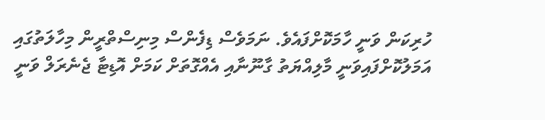ހުރިކަން ވަނީ ހާމަކޮށްފައެވެ. ނަމަވެސް ޑިފެންސް މިނިސްތްރީން މިހާލަތުގައި އަމަލުކޮށްފައިވަނީ މާލިއްޔަތު ގާނޫނާއި އެއްގޮތަށް ކަމަށް އޮޑިޓާ ޖެނެރަލް ވަނީ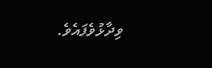ވިދާޅުވެފައެވެ.